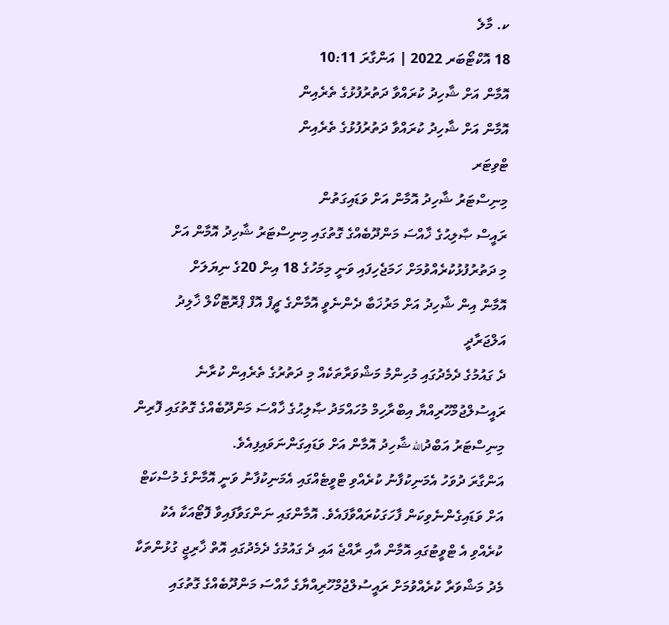ކ. މާލެ
18 އޮކްޓޯބަރ 2022 | އަންގާރަ 10:11
އޮމާން އަށް ޝާހިދު ކުރައްވާ ދަތުރުފުޅުގެ ތެރެއިން
އޮމާން އަށް ޝާހިދު ކުރައްވާ ދަތުރުފުޅުގެ ތެރެއިން
ޓްވިޓަރ
މިނިސްޓަރު ޝާހިދު އޮމާން އަށް ވަޑައިގަތުން
ރައީސް ޞާލިޙުގެ ޚާއްސަ މަންދޫބެއްގެ ގޮތުގައި މިނިސްޓަރު ޝާހިދު އޮމާން އަށް
މި ދަތުރުފުޅުކުރެއްވުމަށް ހަމަޖެހިފައި ވަނީ މިމަހުގެ 18 އިން 20ގެ ނިޔަލަށް
އޮމާން އިން ޝާހިދު އަށް މަރުޚަބާ ދެންނެވީ އޮމާންގެ ޗީފް އޮފް ޕްރޮޓޮކޯލް ޚާލިދު އަލްޖަރާދީ
ދެ ގައުމުގެ ދެމެދުގައި މުހިންމު މަޝްވަރާތަކެއް މި ދަތުރުގެ ތެރެއިން ކުރާނެ
ރައީސުލްޖުމްހޫރިއްޔާ އިބްރާހިމް މުހައްމަދު ޞާލިޙުގެ ޚާއްސަ މަންދޫބެއްގެ ގޮތުގައި ފޮރިން މިނިސްޓަރު އަބްދުالله ޝާހިދު އޮމާން އަށް ވަޑައިގަންނަވައިފިއެވެ.
އަންގާރަ ދުވަހު އެމަނިކުފާނު ކުރެއްވި ޓްވީޓެއްގައި އެމަނިކުފާނު ވަނީ އޮމާންގެ މުސްކަޓް އަށް ވަޑައިގެންނެވިކަން ފާހަގަކުރައްވާފައެވެ. އޮމާންގައި ނަންގަވާފައިވާ ފޮޓޯއަކާ އެކު ކުރެއްވި އެ ޓްވީޓުގައި އޮމާން އާއި ރާއްޖެ އައި ދެ ގައުމުގެ ދެމެދުގައި އޮތް ޚާރިޖީ ގުޅުންތަކާ މެދު މަޝްވަރާ ކުރެއްވުމަށް ރައީސުލްޖުމްހޫރިއްޔާގެ ހާއްސަ މަންދޫބެއްގެ ގޮތުގައި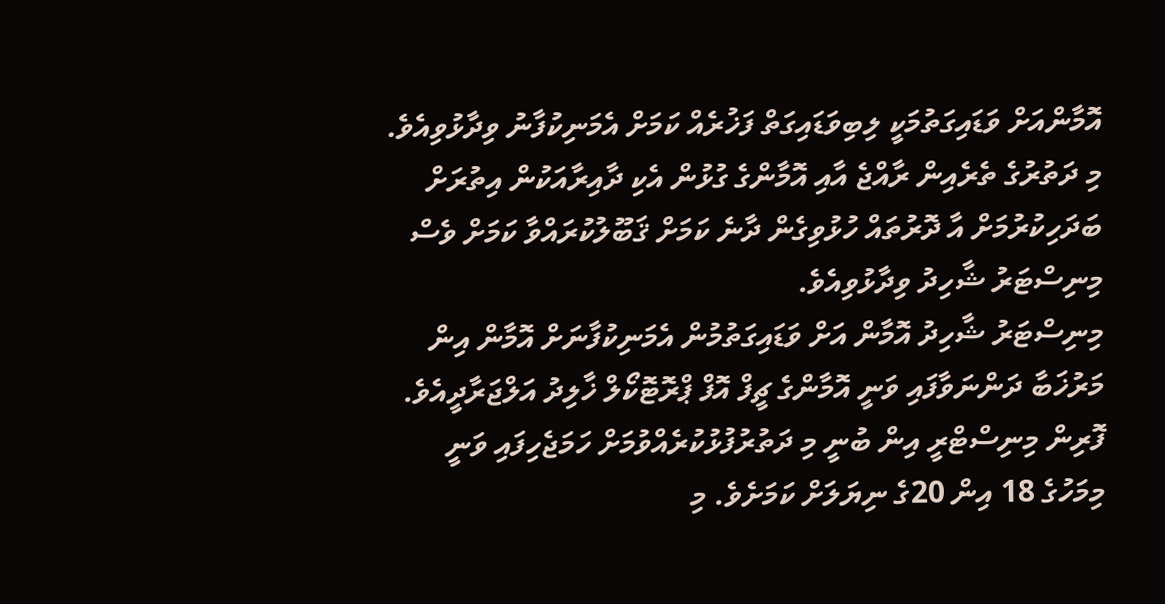އޮމާންއަށް ވަޑައިގަތުމަކީ ލިބިވަޑައިގަތް ފަޚުރެއް ކަމަށް އެމަނިކުފާނު ވިދާޅުވިއެވެ. މި ދަތުރުގެ ތެރެއިން ރާއްޖެ އާއި އޮމާންގެ ގުޅުން އެކި ދާއިރާއަކުން އިތުރަށް ބަދަހިކުރުމަށް އާ ދޮރުތައް ހުޅުވިގެން ދާނެ ކަމަށް ޤަބޫލުކުރައްވާ ކަމަށް ވެސް މިނިސްޓަރު ޝާހިދު ވިދާޅުވިއެވެ.
މިނިސްޓަރު ޝާހިދު އޮމާން އަށް ވަޑައިގަތުމުން އެމަނިކުފާނަށް އޮމާން އިން މަރުޚަބާ ދަންނަވާފައި ވަނީ އޮމާންގެ ޗީފް އޮފް ޕްރޮޓޮކޯލް ޚާލިދު އަލްޖަރާދީއެވެ.
ފޮރިން މިނިސްޓްރީ އިން ބުނީ މި ދަތުރުފުޅުކުރެއްވުމަށް ހަމަޖެހިފައި ވަނީ މިމަހުގެ 18 އިން 20ގެ ނިޔަލަށް ކަމަށެވެ. މި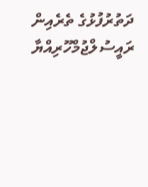ދަތުރުފުޅުގެ ތެރެއިން ރައީސުލްޖުމްހޫރިއްޔާ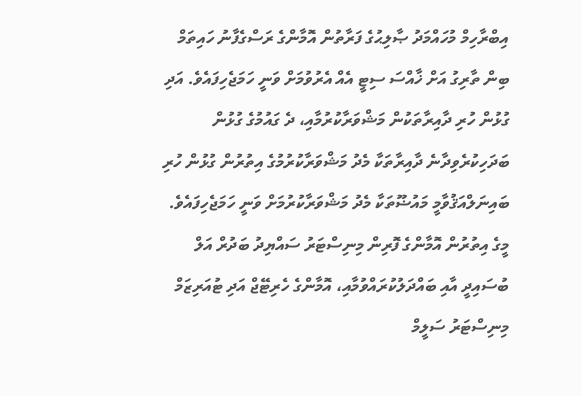އިބްރާހިމް މުހައްމަދު ޞާލިޙުގެ ފަރާތުން އޮމާންގެ ރަސްގެފާނު ހައިތަމް ބިން ތާރިގު އަށް ޚާއްސަ ސިޓީ އެއް އެރުވުމަށް ވަނީ ހަމަޖެހިފައެވެ. އަދި ގުޅުން ހުރި ދާއިރާތަކުން މަޝްވަރާކުރުމާއި، ދެ ގައުމުގެ ގުޅުން ބަދަހިކުރެވިދާނެ ދާއިރާތަކާ މެދު މަޝްވަރާކުރުމުގެ އިތުރުން ގުޅުން ހުރި ބައިނަލްއަޤުވާމީ މައުޟޫތަކާ މެދު މަޝްވަރާކުރުމަށް ވަނީ ހަމަޖެހިފައެވެ.
މީގެ އިތުރުން އޮމާންގެ ފޮރިން މިނިސްޓަރު ސައްޔިދު ބަދުރް އަލް ބުސައިދީ އާއި ބައްދަލުކުރައްވުމާއި، އޮމާންގެ ހެރިޓޭޖް އަދި ޓުއަރިޒަމް މިނިސްޓަރު ސަލީމް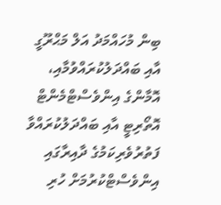ބިން މުހައްމަދު އަލް މަޙްރޫގީ އާއި ބައްދަލުކުރައްވުމާއި، އޮމާންގެ އިންވެސްޓްމެންޓް އޮތޯރިޓީ އާއި ބައްދަލުކުރައްވާ ފަތުރުވެރިކަމުގެ ދާއިރާގައި އިންވެސްޓްކުރުމަށް ހުރި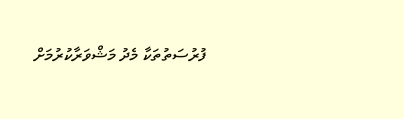ފުރުސަތުތަކާ މެދު މަޝްވަރާކުރުމަށް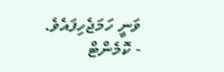ވަނީ ހަމަޖެހިފައެވެ.
- ކޮމެންޓް